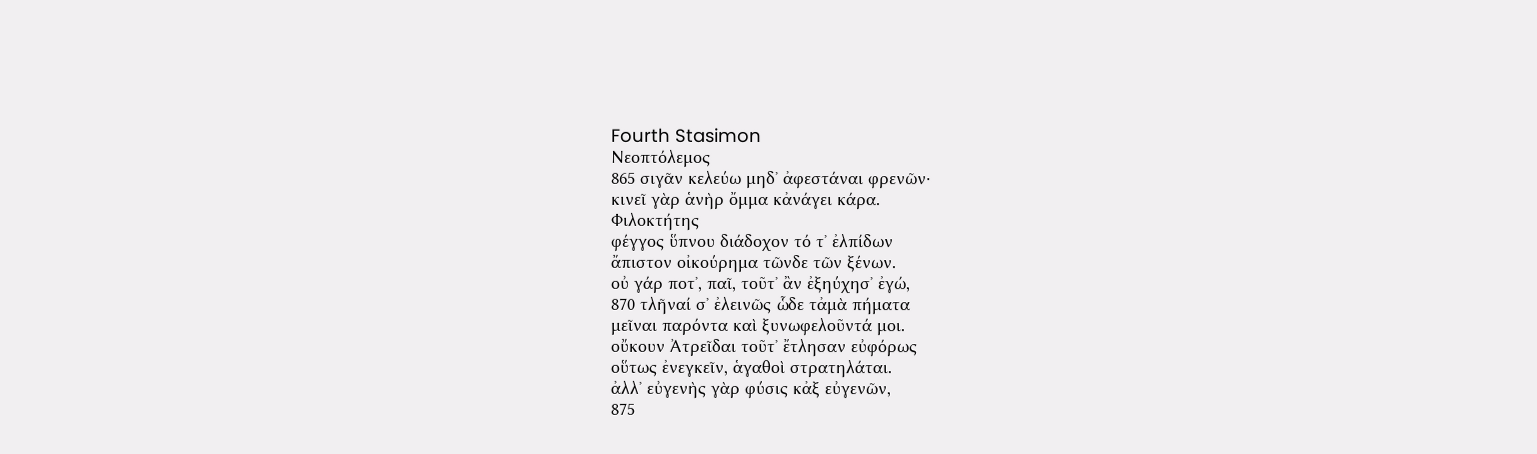Fourth Stasimon
Νεοπτόλεμος
865 σιγᾶν κελεύω μηδʼ ἀφεστάναι φρενῶν·
κινεῖ γὰρ ἁνὴρ ὄμμα κἀνάγει κάρα.
Φιλοκτήτης
φέγγος ὕπνου διάδοχον τό τʼ ἐλπίδων
ἄπιστον οἰκούρημα τῶνδε τῶν ξένων.
οὐ γάρ ποτʼ, παῖ, τοῦτʼ ἂν ἐξηύχησʼ ἐγώ,
870 τλῆναί σʼ ἐλεινῶς ὧδε τἀμὰ πήματα
μεῖναι παρόντα καὶ ξυνωφελοῦντά μοι.
οὔκουν Ἀτρεῖδαι τοῦτʼ ἔτλησαν εὐφόρως
οὕτως ἐνεγκεῖν, ἁγαθοὶ στρατηλάται.
ἀλλʼ εὐγενὴς γὰρ φύσις κἀξ εὐγενῶν,
875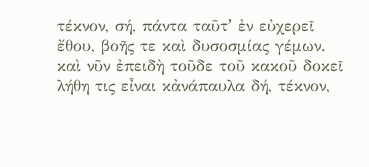τέκνον, σή, πάντα ταῦτʼ ἐν εὐχερεῖ
ἔθου, βοῆς τε καὶ δυσοσμίας γέμων.
καὶ νῦν ἐπειδὴ τοῦδε τοῦ κακοῦ δοκεῖ
λήθη τις εἶναι κἀνάπαυλα δή, τέκνον,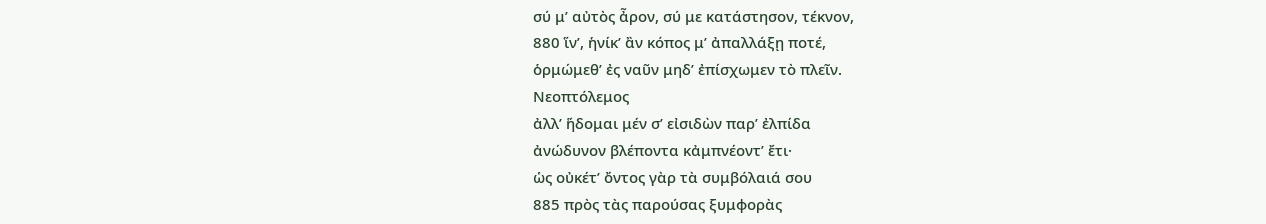σύ μʼ αὐτὸς ἆρον, σύ με κατάστησον, τέκνον,
880 ἵνʼ, ἡνίκʼ ἂν κόπος μʼ ἀπαλλάξῃ ποτέ,
ὁρμώμεθʼ ἐς ναῦν μηδʼ ἐπίσχωμεν τὸ πλεῖν.
Νεοπτόλεμος
ἀλλʼ ἥδομαι μέν σʼ εἰσιδὼν παρʼ ἐλπίδα
ἀνώδυνον βλέποντα κἀμπνέοντʼ ἔτι·
ὡς οὐκέτʼ ὄντος γὰρ τὰ συμβόλαιά σου
885 πρὸς τὰς παρούσας ξυμφορὰς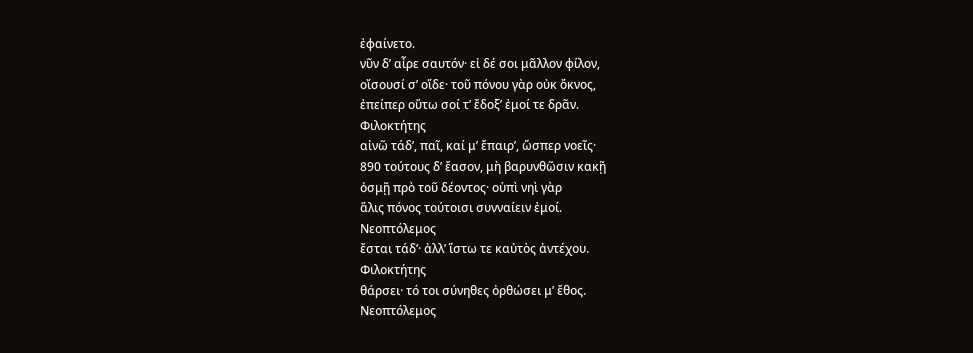ἐφαίνετο.
νῦν δʼ αἶρε σαυτόν· εἰ δέ σοι μᾶλλον φίλον,
οἴσουσί σʼ οἵδε· τοῦ πόνου γὰρ οὐκ ὄκνος,
ἐπείπερ οὕτω σοί τʼ ἔδοξʼ ἐμοί τε δρᾶν.
Φιλοκτήτης
αἰνῶ τάδʼ, παῖ, καί μʼ ἔπαιρʼ, ὥσπερ νοεῖς·
890 τούτους δʼ ἔασον, μὴ βαρυνθῶσιν κακῇ
ὀσμῇ πρὸ τοῦ δέοντος· οὑπὶ νηὶ γὰρ
ἅλις πόνος τούτοισι συνναίειν ἐμοί.
Νεοπτόλεμος
ἔσται τάδʼ· ἀλλʼ ἵστω τε καὐτὸς ἀντέχου.
Φιλοκτήτης
θάρσει· τό τοι σύνηθες ὀρθώσει μʼ ἔθος.
Νεοπτόλεμος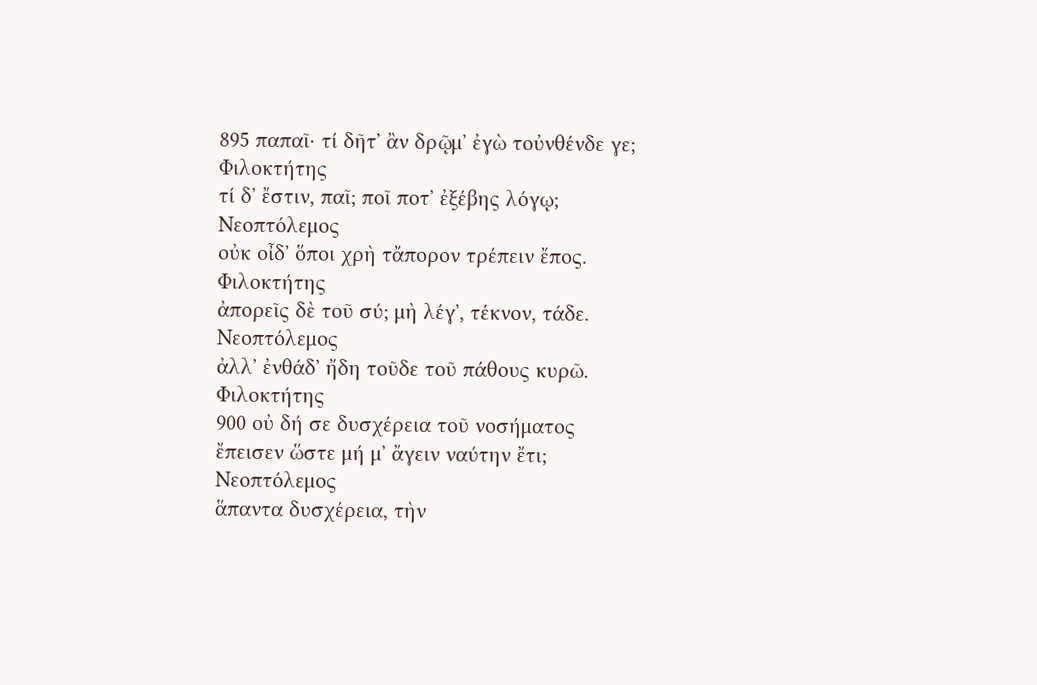895 παπαῖ· τί δῆτʼ ἂν δρῷμʼ ἐγὼ τοὐνθένδε γε;
Φιλοκτήτης
τί δʼ ἔστιν, παῖ; ποῖ ποτʼ ἐξέβης λόγῳ;
Νεοπτόλεμος
οὐκ οἶδʼ ὅποι χρὴ τἄπορον τρέπειν ἔπος.
Φιλοκτήτης
ἀπορεῖς δὲ τοῦ σύ; μὴ λέγʼ, τέκνον, τάδε.
Νεοπτόλεμος
ἀλλʼ ἐνθάδʼ ἤδη τοῦδε τοῦ πάθους κυρῶ.
Φιλοκτήτης
900 οὐ δή σε δυσχέρεια τοῦ νοσήματος
ἔπεισεν ὥστε μή μʼ ἄγειν ναύτην ἔτι;
Νεοπτόλεμος
ἅπαντα δυσχέρεια, τὴν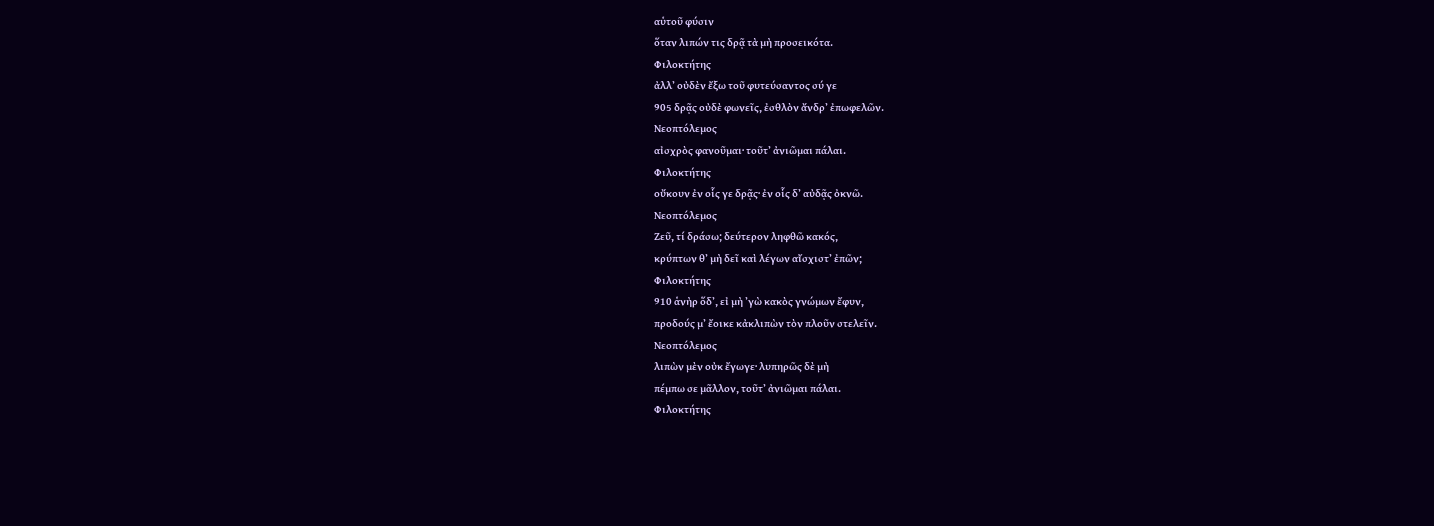αὑτοῦ φύσιν
ὅταν λιπών τις δρᾷ τὰ μὴ προσεικότα.
Φιλοκτήτης
ἀλλʼ οὐδὲν ἔξω τοῦ φυτεύσαντος σύ γε
905 δρᾷς οὐδὲ φωνεῖς, ἐσθλὸν ἄνδρʼ ἐπωφελῶν.
Νεοπτόλεμος
αἰσχρὸς φανοῦμαι· τοῦτʼ ἀνιῶμαι πάλαι.
Φιλοκτήτης
οὔκουν ἐν οἷς γε δρᾷς· ἐν οἷς δʼ αὐδᾷς ὀκνῶ.
Νεοπτόλεμος
Ζεῦ, τί δράσω; δεύτερον ληφθῶ κακός,
κρύπτων θʼ μὴ δεῖ καὶ λέγων αἴσχιστʼ ἐπῶν;
Φιλοκτήτης
910 ἁνὴρ ὅδʼ, εἰ μὴ ʼγὼ κακὸς γνώμων ἔφυν,
προδούς μʼ ἔοικε κἀκλιπὼν τὸν πλοῦν στελεῖν.
Νεοπτόλεμος
λιπὼν μὲν οὐκ ἔγωγε· λυπηρῶς δὲ μὴ
πέμπω σε μᾶλλον, τοῦτʼ ἀνιῶμαι πάλαι.
Φιλοκτήτης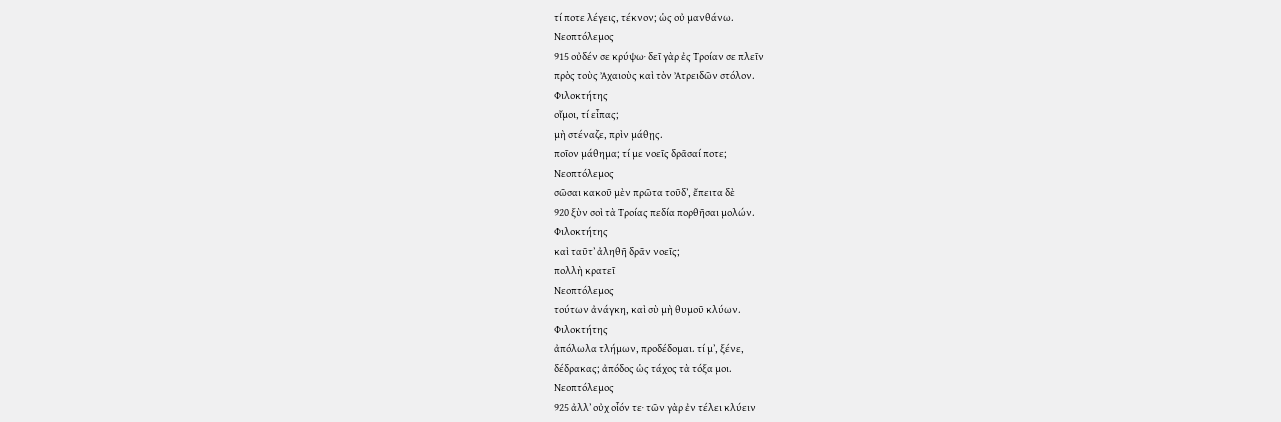τί ποτε λέγεις, τέκνον; ὡς οὐ μανθάνω.
Νεοπτόλεμος
915 οὐδέν σε κρύψω· δεῖ γὰρ ἐς Τροίαν σε πλεῖν
πρὸς τοὺς Ἀχαιοὺς καὶ τὸν Ἀτρειδῶν στόλον.
Φιλοκτήτης
οἴμοι, τί εἶπας;
μὴ στέναζε, πρὶν μάθῃς.
ποῖον μάθημα; τί με νοεῖς δρᾶσαί ποτε;
Νεοπτόλεμος
σῶσαι κακοῦ μὲν πρῶτα τοῦδʼ, ἔπειτα δὲ
920 ξὺν σοὶ τὰ Τροίας πεδία πορθῆσαι μολών.
Φιλοκτήτης
καὶ ταῦτʼ ἀληθῆ δρᾶν νοεῖς;
πολλὴ κρατεῖ
Νεοπτόλεμος
τούτων ἀνάγκη, καὶ σὺ μὴ θυμοῦ κλύων.
Φιλοκτήτης
ἀπόλωλα τλήμων, προδέδομαι. τί μʼ, ξένε,
δέδρακας; ἀπόδος ὡς τάχος τὰ τόξα μοι.
Νεοπτόλεμος
925 ἀλλʼ οὐχ οἷόν τε· τῶν γὰρ ἐν τέλει κλύειν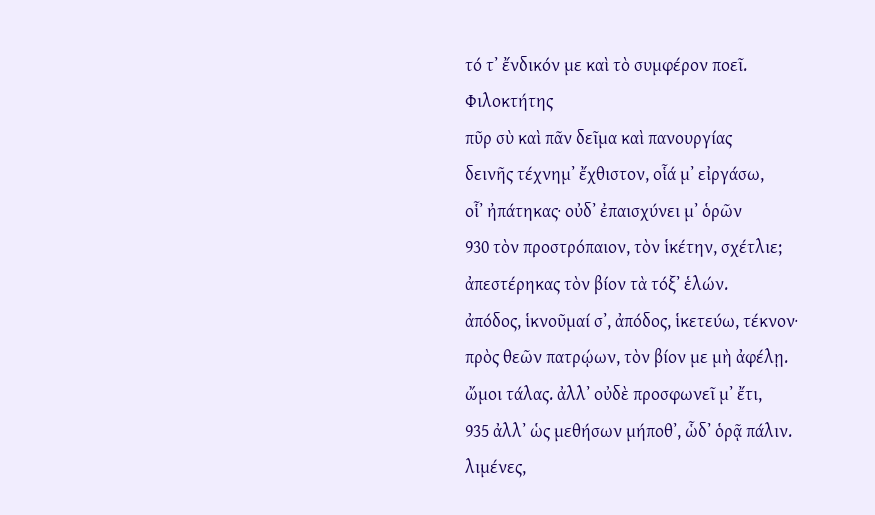τό τʼ ἔνδικόν με καὶ τὸ συμφέρον ποεῖ.
Φιλοκτήτης
πῦρ σὺ καὶ πᾶν δεῖμα καὶ πανουργίας
δεινῆς τέχνημʼ ἔχθιστον, οἷά μʼ εἰργάσω,
οἷʼ ἠπάτηκας· οὐδʼ ἐπαισχύνει μʼ ὁρῶν
930 τὸν προστρόπαιον, τὸν ἱκέτην, σχέτλιε;
ἀπεστέρηκας τὸν βίον τὰ τόξʼ ἑλών.
ἀπόδος, ἱκνοῦμαί σʼ, ἀπόδος, ἱκετεύω, τέκνον·
πρὸς θεῶν πατρῴων, τὸν βίον με μὴ ἀφέλῃ.
ὤμοι τάλας. ἀλλʼ οὐδὲ προσφωνεῖ μʼ ἔτι,
935 ἀλλʼ ὡς μεθήσων μήποθʼ, ὧδʼ ὁρᾷ πάλιν.
λιμένες,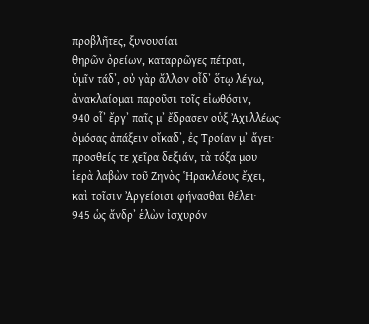προβλῆτες, ξυνουσίαι
θηρῶν ὀρείων, καταρρῶγες πέτραι,
ὑμῖν τάδʼ, οὐ γὰρ ἄλλον οἶδʼ ὅτῳ λέγω,
ἀνακλαίομαι παροῦσι τοῖς εἰωθόσιν,
940 οἷʼ ἔργʼ παῖς μʼ ἔδρασεν οὑξ Ἀχιλλέως·
ὀμόσας ἀπάξειν οἴκαδʼ, ἐς Τροίαν μʼ ἄγει·
προσθείς τε χεῖρα δεξιάν, τὰ τόξα μου
ἱερὰ λαβὼν τοῦ Ζηνὸς Ἡρακλέους ἔχει,
καὶ τοῖσιν Ἀργείοισι φήνασθαι θέλει·
945 ὡς ἄνδρʼ ἑλὼν ἰσχυρόν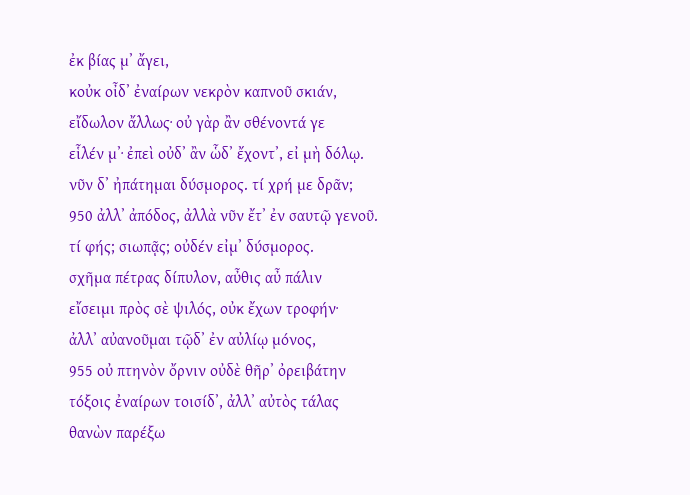ἐκ βίας μʼ ἄγει,
κοὐκ οἶδʼ ἐναίρων νεκρὸν καπνοῦ σκιάν,
εἴδωλον ἄλλως· οὐ γὰρ ἂν σθένοντά γε
εἷλέν μʼ· ἐπεὶ οὐδʼ ἂν ὧδʼ ἔχοντʼ, εἰ μὴ δόλῳ.
νῦν δʼ ἠπάτημαι δύσμορος. τί χρή με δρᾶν;
950 ἀλλʼ ἀπόδος, ἀλλὰ νῦν ἔτʼ ἐν σαυτῷ γενοῦ.
τί φής; σιωπᾷς; οὐδέν εἰμʼ δύσμορος.
σχῆμα πέτρας δίπυλον, αὖθις αὖ πάλιν
εἴσειμι πρὸς σὲ ψιλός, οὐκ ἔχων τροφήν·
ἀλλʼ αὐανοῦμαι τῷδʼ ἐν αὐλίῳ μόνος,
955 οὐ πτηνὸν ὄρνιν οὐδὲ θῆρʼ ὀρειβάτην
τόξοις ἐναίρων τοισίδʼ, ἀλλʼ αὐτὸς τάλας
θανὼν παρέξω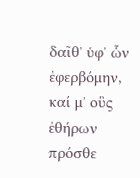δαῖθʼ ὑφʼ ὧν ἐφερβόμην,
καί μʼ οὓς ἐθήρων πρόσθε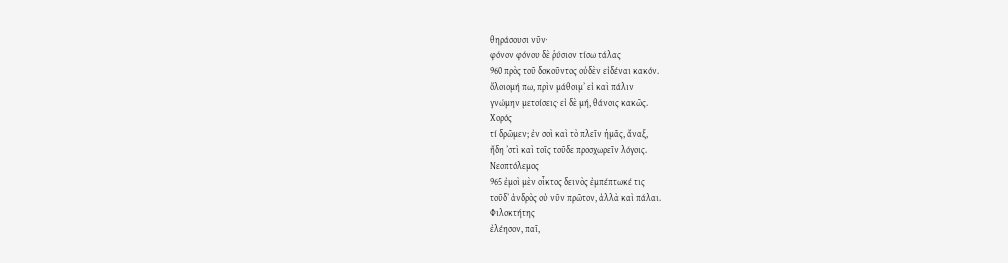θηράσουσι νῦν·
φόνον φόνου δὲ ῥύσιον τίσω τάλας
960 πρὸς τοῦ δοκοῦντος οὐδὲν εἰδέναι κακόν.
ὄλοιομή πω, πρὶν μάθοιμʼ εἰ καὶ πάλιν
γνώμην μετοίσεις· εἰ δὲ μή, θάνοις κακῶς.
Χορός
τί δρῶμεν; ἐν σοὶ καὶ τὸ πλεῖν ἡμᾶς, ἄναξ,
ἤδη ʼστὶ καὶ τοῖς τοῦδε προσχωρεῖν λόγοις.
Νεοπτόλεμος
965 ἐμοὶ μὲν οἶκτος δεινὸς ἐμπέπτωκέ τις
τοῦδʼ ἀνδρὸς οὐ νῦν πρῶτον, ἀλλὰ καὶ πάλαι.
Φιλοκτήτης
ἐλέησον, παῖ,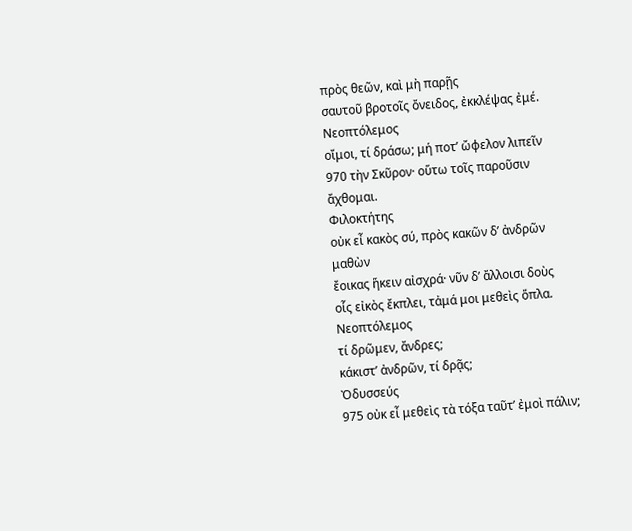πρὸς θεῶν, καὶ μὴ παρῇς
σαυτοῦ βροτοῖς ὄνειδος, ἐκκλέψας ἐμέ.
Νεοπτόλεμος
οἴμοι, τί δράσω; μή ποτʼ ὤφελον λιπεῖν
970 τὴν Σκῦρον· οὕτω τοῖς παροῦσιν ἄχθομαι.
Φιλοκτήτης
οὐκ εἶ κακὸς σύ, πρὸς κακῶν δʼ ἀνδρῶν μαθὼν
ἔοικας ἥκειν αἰσχρά· νῦν δʼ ἄλλοισι δοὺς
οἷς εἰκὸς ἔκπλει, τἀμά μοι μεθεὶς ὅπλα.
Νεοπτόλεμος
τί δρῶμεν, ἄνδρες;
κάκιστʼ ἀνδρῶν, τί δρᾷς;
Ὀδυσσεύς
975 οὐκ εἶ μεθεὶς τὰ τόξα ταῦτʼ ἐμοὶ πάλιν;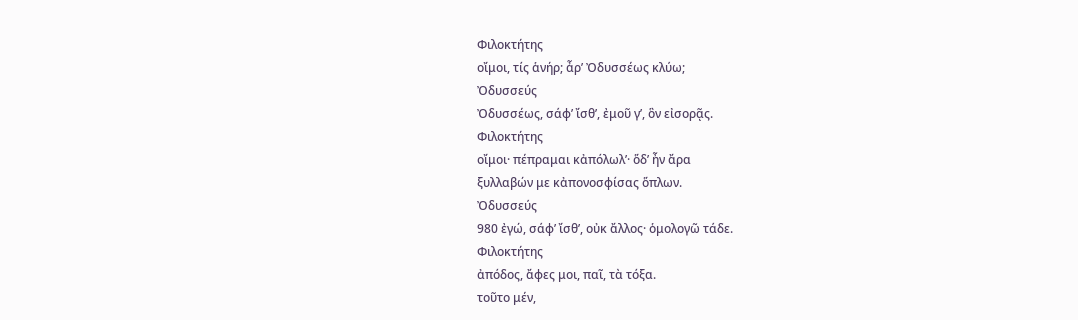Φιλοκτήτης
οἴμοι, τίς ἁνήρ; ἆρʼ Ὀδυσσέως κλύω;
Ὀδυσσεύς
Ὀδυσσέως, σάφʼ ἴσθʼ, ἐμοῦ γʼ, ὃν εἰσορᾷς.
Φιλοκτήτης
οἴμοι· πέπραμαι κἀπόλωλʼ· ὅδʼ ἦν ἄρα
ξυλλαβών με κἀπονοσφίσας ὅπλων.
Ὀδυσσεύς
980 ἐγώ, σάφʼ ἴσθʼ, οὐκ ἄλλος· ὁμολογῶ τάδε.
Φιλοκτήτης
ἀπόδος, ἄφες μοι, παῖ, τὰ τόξα.
τοῦτο μέν,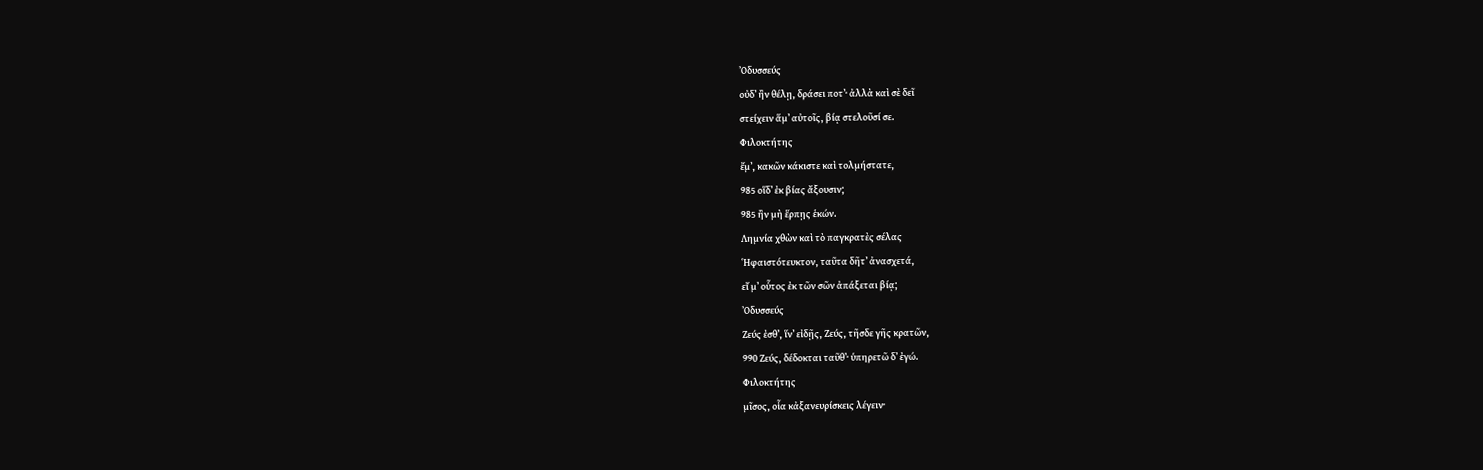Ὀδυσσεύς
οὐδʼ ἢν θέλῃ, δράσει ποτʼ· ἀλλὰ καὶ σὲ δεῖ
στείχειν ἅμʼ αὐτοῖς, βίᾳ στελοῦσί σε.
Φιλοκτήτης
ἔμʼ, κακῶν κάκιστε καὶ τολμήστατε,
985 οἵδʼ ἐκ βίας ἄξουσιν;
985 ἢν μὴ ἕρπῃς ἑκών.
Λημνία χθὼν καὶ τὸ παγκρατὲς σέλας
Ἡφαιστότευκτον, ταῦτα δῆτʼ ἀνασχετά,
εἴ μʼ οὗτος ἐκ τῶν σῶν ἀπάξεται βίᾳ;
Ὀδυσσεύς
Ζεύς ἐσθʼ, ἵνʼ εἰδῇς, Ζεύς, τῆσδε γῆς κρατῶν,
990 Ζεύς, δέδοκται ταῦθʼ· ὑπηρετῶ δʼ ἐγώ.
Φιλοκτήτης
μῖσος, οἷα κἀξανευρίσκεις λέγειν·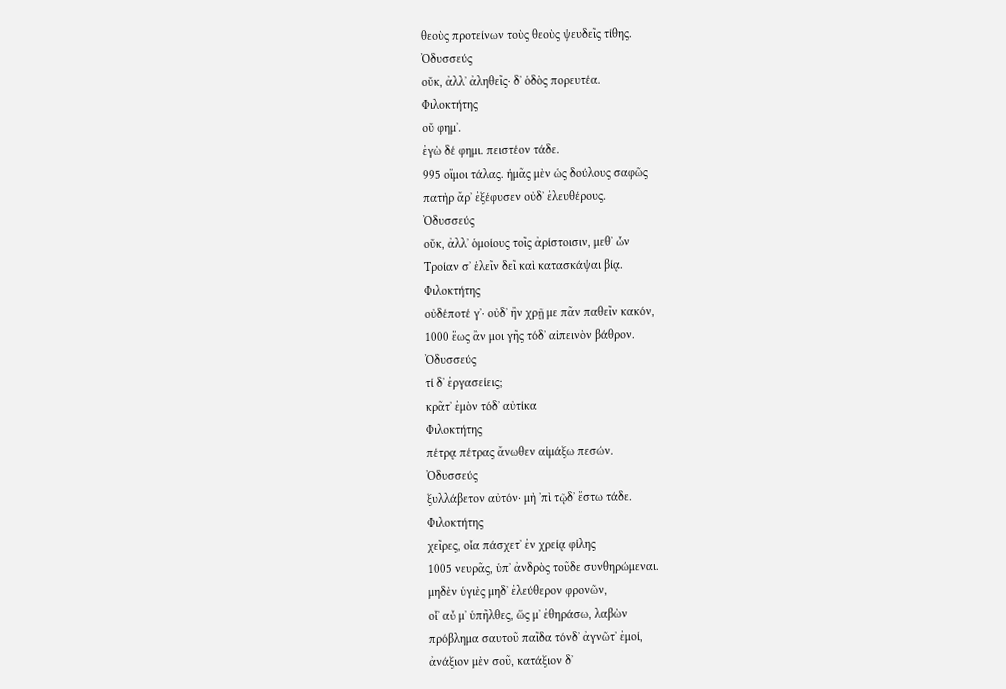θεοὺς προτείνων τοὺς θεοὺς ψευδεῖς τίθης.
Ὀδυσσεύς
οὔκ, ἀλλʼ ἀληθεῖς· δʼ ὁδὸς πορευτέα.
Φιλοκτήτης
οὔ φημʼ.
ἐγὼ δέ φημι. πειστέον τάδε.
995 οἴμοι τάλας. ἡμᾶς μὲν ὡς δούλους σαφῶς
πατὴρ ἄρʼ ἐξέφυσεν οὐδʼ ἐλευθέρους.
Ὀδυσσεύς
οὔκ, ἀλλʼ ὁμοίους τοῖς ἀρίστοισιν, μεθʼ ὧν
Τροίαν σʼ ἑλεῖν δεῖ καὶ κατασκάψαι βίᾳ.
Φιλοκτήτης
οὐδέποτέ γʼ· οὐδʼ ἢν χρῇ με πᾶν παθεῖν κακόν,
1000 ἕως ἂν μοι γῆς τόδʼ αἰπεινὸν βάθρον.
Ὀδυσσεύς
τί δʼ ἐργασείεις;
κρᾶτʼ ἐμὸν τόδʼ αὐτίκα
Φιλοκτήτης
πέτρᾳ πέτρας ἄνωθεν αἱμάξω πεσών.
Ὀδυσσεύς
ξυλλάβετον αὐτόν· μὴ ʼπὶ τῷδʼ ἔστω τάδε.
Φιλοκτήτης
χεῖρες, οἷα πάσχετʼ ἐν χρείᾳ φίλης
1005 νευρᾶς, ὑπʼ ἀνδρὸς τοῦδε συνθηρώμεναι.
μηδὲν ὑγιὲς μηδʼ ἐλεύθερον φρονῶν,
οἷʼ αὖ μʼ ὑπῆλθες, ὥς μʼ ἐθηράσω, λαβὼν
πρόβλημα σαυτοῦ παῖδα τόνδʼ ἀγνῶτʼ ἐμοί,
ἀνάξιον μὲν σοῦ, κατάξιον δʼ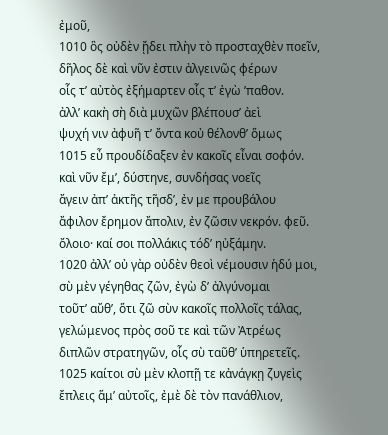ἐμοῦ,
1010 ὃς οὐδὲν ᾔδει πλὴν τὸ προσταχθὲν ποεῖν,
δῆλος δὲ καὶ νῦν ἐστιν ἀλγεινῶς φέρων
οἷς τʼ αὐτὸς ἐξήμαρτεν οἷς τʼ ἐγὼ ʼπαθον.
ἀλλʼ κακὴ σὴ διὰ μυχῶν βλέπουσʼ ἀεὶ
ψυχή νιν ἀφυῆ τʼ ὄντα κοὐ θέλονθʼ ὅμως
1015 εὖ προυδίδαξεν ἐν κακοῖς εἶναι σοφόν.
καὶ νῦν ἔμʼ, δύστηνε, συνδήσας νοεῖς
ἄγειν ἀπʼ ἀκτῆς τῆσδʼ, ἐν με προυβάλου
ἄφιλον ἔρημον ἄπολιν, ἐν ζῶσιν νεκρόν. φεῦ.
ὄλοιο· καί σοι πολλάκις τόδʼ ηὐξάμην.
1020 ἀλλʼ οὐ γὰρ οὐδὲν θεοὶ νέμουσιν ἡδύ μοι,
σὺ μὲν γέγηθας ζῶν, ἐγὼ δʼ ἀλγύνομαι
τοῦτʼ αὔθʼ, ὅτι ζῶ σὺν κακοῖς πολλοῖς τάλας,
γελώμενος πρὸς σοῦ τε καὶ τῶν Ἀτρέως
διπλῶν στρατηγῶν, οἷς σὺ ταῦθʼ ὑπηρετεῖς.
1025 καίτοι σὺ μὲν κλοπῇ τε κἀνάγκῃ ζυγεὶς
ἔπλεις ἅμʼ αὐτοῖς, ἐμὲ δὲ τὸν πανάθλιον,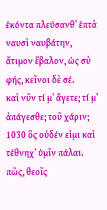ἑκόντα πλεύσανθʼ ἑπτὰ ναυσὶ ναυβάτην,
ἄτιμον ἔβαλον, ὡς σὺ φής, κεῖνοι δὲ σέ.
καὶ νῦν τί μʼ ἄγετε; τί μʼ ἀπάγεσθε; τοῦ χάριν;
1030 ὃς οὐδέν εἰμι καὶ τέθνηχʼ ὑμῖν πάλαι.
πῶς, θεοῖς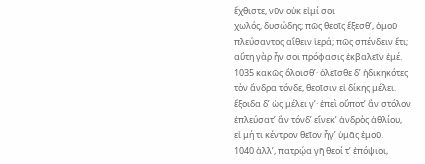ἔχθιστε, νῦν οὐκ εἰμί σοι
χωλός, δυσώδης; πῶς θεοῖς ἔξεσθʼ, ὁμοῦ
πλεύσαντος αἴθειν ἱερά; πῶς σπένδειν ἔτι;
αὕτη γὰρ ἦν σοι πρόφασις ἐκβαλεῖν ἐμέ.
1035 κακῶς ὄλοισθʼ· ὀλεῖσθε δʼ ἠδικηκότες
τὸν ἄνδρα τόνδε, θεοῖσιν εἰ δίκης μέλει.
ἔξοιδα δʼ ὡς μέλει γʼ· ἐπεὶ οὔποτʼ ἂν στόλον
ἐπλεύσατʼ ἂν τόνδʼ εἵνεκʼ ἀνδρὸς ἀθλίου,
εἰ μή τι κέντρον θεῖον ἦγʼ ὑμᾶς ἐμοῦ.
1040 ἀλλʼ, πατρῴα γῆ θεοί τʼ ἐπόψιοι,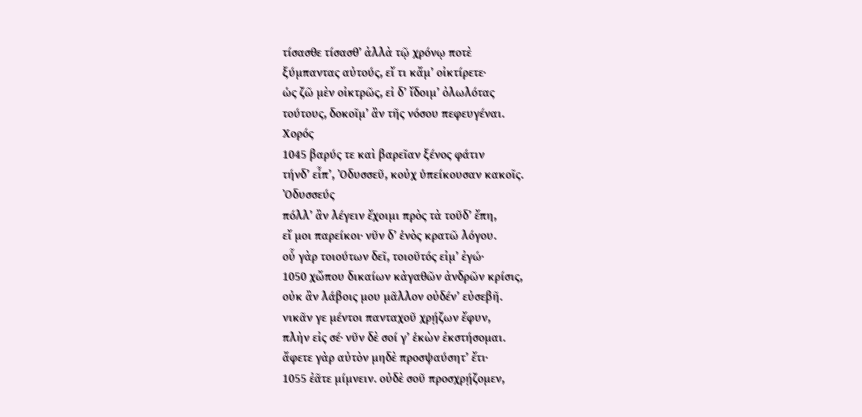τίσασθε τίσασθʼ ἀλλὰ τῷ χρόνῳ ποτὲ
ξύμπαντας αὐτούς, εἴ τι κἄμʼ οἰκτίρετε·
ὡς ζῶ μὲν οἰκτρῶς, εἰ δʼ ἴδοιμʼ ὀλωλότας
τούτους, δοκοῖμʼ ἂν τῆς νόσου πεφευγέναι.
Χορός
1045 βαρύς τε καὶ βαρεῖαν ξένος φάτιν
τήνδʼ εἶπʼ, Ὀδυσσεῦ, κοὐχ ὑπείκουσαν κακοῖς.
Ὀδυσσεύς
πόλλʼ ἂν λέγειν ἔχοιμι πρὸς τὰ τοῦδʼ ἔπη,
εἴ μοι παρείκοι· νῦν δʼ ἑνὸς κρατῶ λόγου.
οὗ γὰρ τοιούτων δεῖ, τοιοῦτός εἰμʼ ἐγώ·
1050 χὤπου δικαίων κἀγαθῶν ἀνδρῶν κρίσις,
οὐκ ἂν λάβοις μου μᾶλλον οὐδένʼ εὐσεβῆ.
νικᾶν γε μέντοι πανταχοῦ χρῄζων ἔφυν,
πλὴν εἰς σέ· νῦν δὲ σοί γʼ ἑκὼν ἐκστήσομαι.
ἄφετε γὰρ αὐτὸν μηδὲ προσψαύσητʼ ἔτι·
1055 ἐᾶτε μίμνειν. οὐδὲ σοῦ προσχρῄζομεν,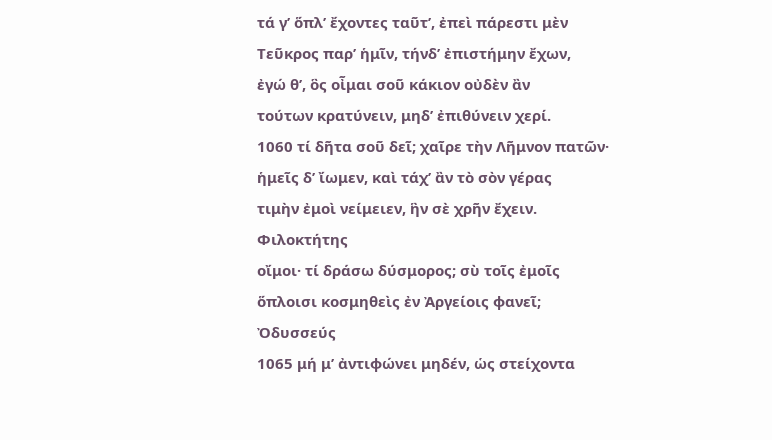τά γʼ ὅπλʼ ἔχοντες ταῦτʼ, ἐπεὶ πάρεστι μὲν
Τεῦκρος παρʼ ἡμῖν, τήνδʼ ἐπιστήμην ἔχων,
ἐγώ θʼ, ὃς οἶμαι σοῦ κάκιον οὐδὲν ἂν
τούτων κρατύνειν, μηδʼ ἐπιθύνειν χερί.
1060 τί δῆτα σοῦ δεῖ; χαῖρε τὴν Λῆμνον πατῶν·
ἡμεῖς δʼ ἴωμεν, καὶ τάχʼ ἂν τὸ σὸν γέρας
τιμὴν ἐμοὶ νείμειεν, ἣν σὲ χρῆν ἔχειν.
Φιλοκτήτης
οἴμοι· τί δράσω δύσμορος; σὺ τοῖς ἐμοῖς
ὅπλοισι κοσμηθεὶς ἐν Ἀργείοις φανεῖ;
Ὀδυσσεύς
1065 μή μʼ ἀντιφώνει μηδέν, ὡς στείχοντα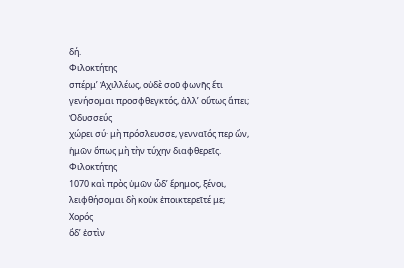δή.
Φιλοκτήτης
σπέρμʼ Ἀχιλλέως, οὐδὲ σοῦ φωνῆς ἔτι
γενήσομαι προσφθεγκτός, ἀλλʼ οὕτως ἄπει;
Ὀδυσσεύς
χώρει σύ· μὴ πρόσλευσσε, γενναῖός περ ὤν,
ἡμῶν ὅπως μὴ τὴν τύχην διαφθερεῖς.
Φιλοκτήτης
1070 καὶ πρὸς ὑμῶν ὧδʼ ἔρημος, ξένοι,
λειφθήσομαι δὴ κοὐκ ἐποικτερεῖτέ με;
Χορός
ὅδʼ ἐστὶν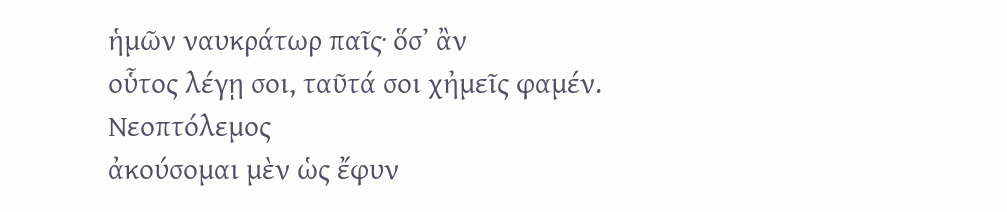ἡμῶν ναυκράτωρ παῖς· ὅσʼ ἂν
οὗτος λέγῃ σοι, ταῦτά σοι χἠμεῖς φαμέν.
Νεοπτόλεμος
ἀκούσομαι μὲν ὡς ἔφυν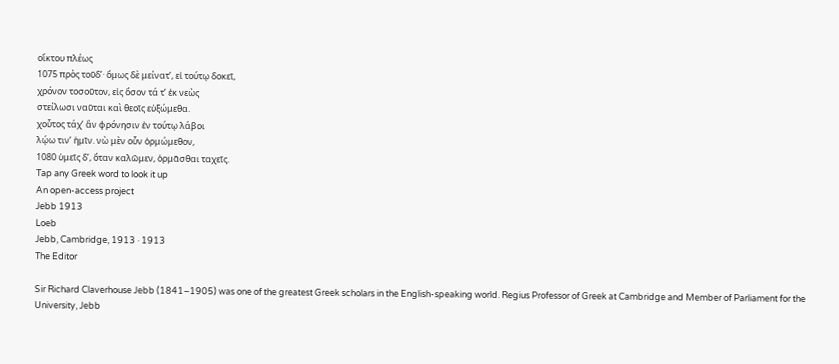οἴκτου πλέως
1075 πρὸς τοῦδʼ· ὅμως δὲ μείνατʼ, εἰ τούτῳ δοκεῖ,
χρόνον τοσοῦτον, εἰς ὅσον τά τʼ ἐκ νεὼς
στείλωσι ναῦται καὶ θεοῖς εὐξώμεθα.
χοὖτος τάχʼ ἂν φρόνησιν ἐν τούτῳ λάβοι
λῴω τινʼ ἡμῖν. νὼ μὲν οὖν ὁρμώμεθον,
1080 ὑμεῖς δʼ, ὅταν καλῶμεν, ὁρμᾶσθαι ταχεῖς.
Tap any Greek word to look it up
An open-access project
Jebb 1913
Loeb
Jebb, Cambridge, 1913 · 1913
The Editor

Sir Richard Claverhouse Jebb (1841–1905) was one of the greatest Greek scholars in the English-speaking world. Regius Professor of Greek at Cambridge and Member of Parliament for the University, Jebb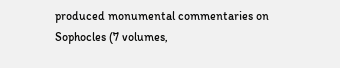produced monumental commentaries on Sophocles (7 volumes,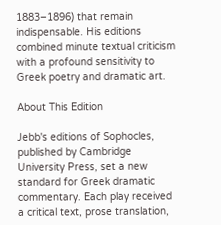1883–1896) that remain indispensable. His editions combined minute textual criticism with a profound sensitivity to Greek poetry and dramatic art.

About This Edition

Jebb's editions of Sophocles, published by Cambridge University Press, set a new standard for Greek dramatic commentary. Each play received a critical text, prose translation,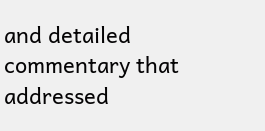and detailed commentary that addressed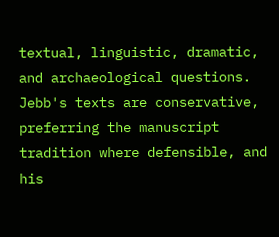textual, linguistic, dramatic, and archaeological questions. Jebb's texts are conservative, preferring the manuscript tradition where defensible, and his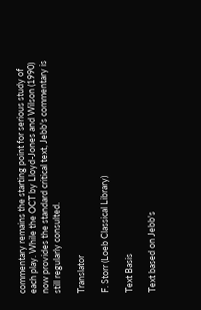commentary remains the starting point for serious study of each play. While the OCT by Lloyd-Jones and Wilson (1990) now provides the standard critical text, Jebb's commentary is still regularly consulted.

Translator

F. Storr (Loeb Classical Library)

Text Basis

Text based on Jebb's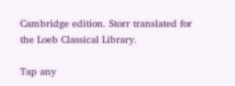Cambridge edition. Storr translated for the Loeb Classical Library.

Tap any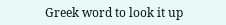Greek word to look it up